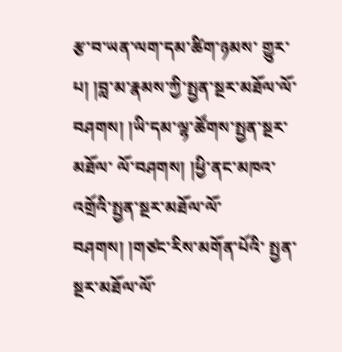རྩ་བ་ཡན་ལག་དམ་ཚིག་ཉམས་ གྱུར་པ། །བླ་མ་རྣམས་ཀྱི་སྤྱན་སྔར་མཐོལ་ལོ་བཤགས། །ཡི་དམ་ལྷ་ཚོགས་སྤྱན་སྔར་མཐོལ་ ལོ་བཤགས། །ཕྱི་ནང་མཁའ་འགྲོའི་སྤྱན་སྔར་མཐོལ་ལོ་བཤགས། །གཙང་རིས་མགོན་པོའི་ སྤྱན་སྔར་མཐོལ་ལོ་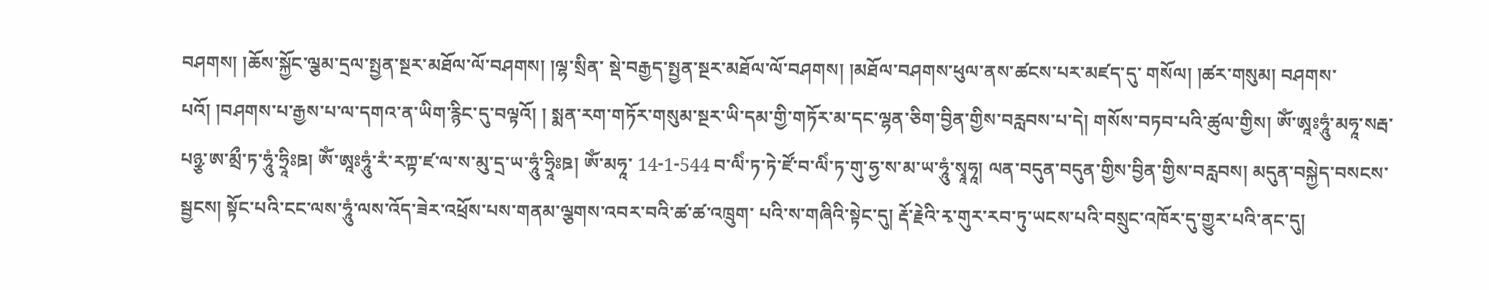བཤགས། །ཆོས་སྐྱོང་ལྕམ་དྲལ་སྤྱན་སྔར་མཐོལ་ལོ་བཤགས། །ལྷ་སྲིན་ སྡེ་བརྒྱད་སྤྱན་སྔར་མཐོལ་ལོ་བཤགས། །མཐོལ་བཤགས་ཕུལ་ནས་ཚངས་པར་མཛད་དུ་ གསོལ། །ཚར་གསུམ། བཤགས་པའོ། །བཤགས་པ་རྒྱས་པ་ལ་དགའ་ན་ཡིག་རྙིང་དུ་བལྟའོ། ། སྨན་རག་གཏོར་གསུམ་སྔར་ཡི་དམ་གྱི་གཏོར་མ་དང་ལྷན་ཅིག་བྱིན་གྱིས་བརླབས་པ་དེ། གསོས་བཏབ་པའི་ཚུལ་གྱིས། ༀ་ཨཱཿཧཱུཾ་མཧཱ་སརྦ་པཉྩ་ཨ་མྲྀ་ཏ་ཧཱུཾ་ཧྲཱིཿཋ། ༀ་ཨཱཿཧཱུཾ་རཾ་རཀྟ་ཛ་ལ་ས་མུ་དྲ་ཡ་ཧཱུཾ་ཧྲཱིཿཋ། ༀ་མཧཱ་ 14-1-544 བ་ལིཾ་ཏ་ཏེ་ཛོ་བ་ལིཾ་ཏ་གུ་ཧྱ་ས་མ་ཡ་ཧཱུཾ་སྭཱཧཱ། ལན་བདུན་བདུན་གྱིས་བྱིན་གྱིས་བརླབས། མདུན་བསྐྱེད་བསངས་ སྦྱངས། སྟོང་པའི་ངང་ལས་ཧཱུཾ་ལས་འོད་ཟེར་འཕྲོས་པས་གནམ་ལྕགས་འབར་བའི་ཚ་ཚ་འཁྲུག་ པའི་ས་གཞིའི་སྟེང་དུ། རྡོ་རྗེའི་རྭ་གུར་རབ་ཏུ་ཡངས་པའི་བསྲུང་འཁོར་དུ་གྱུར་པའི་ནང་དུ།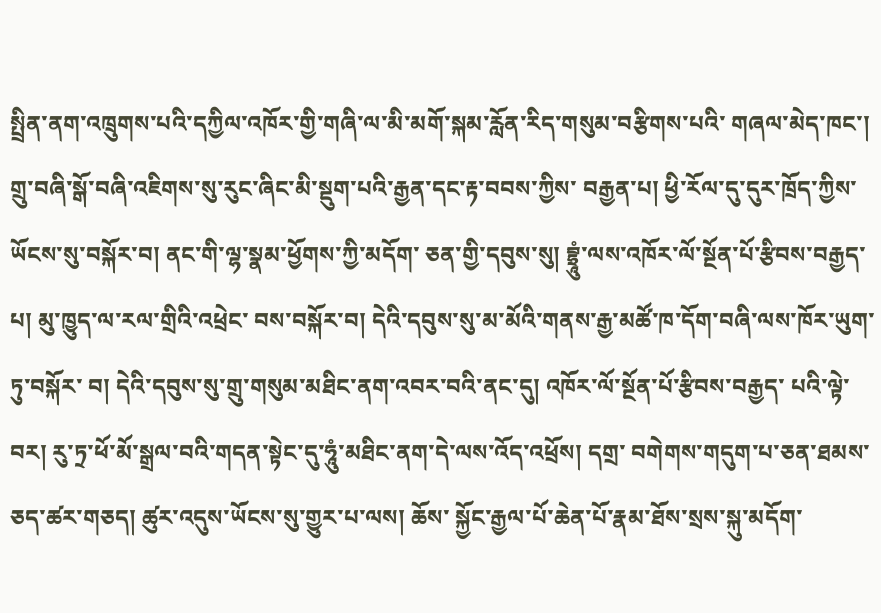སྤྲིན་ནག་འཁྲུགས་པའི་དཀྱིལ་འཁོར་གྱི་གཞི་ལ་མི་མགོ་སྐམ་རློན་རིད་གསུམ་བརྩིགས་པའི་ གཞལ་མེད་ཁང་། གྲུ་བཞི་སྒོ་བཞི་འཇིགས་སུ་རུང་ཞིང་མི་སྡུག་པའི་རྒྱན་དང་རྟ་བབས་ཀྱིས་ བརྒྱན་པ། ཕྱི་རོལ་དུ་དུར་ཁྲོད་ཀྱིས་ཡོངས་སུ་བསྐོར་བ། ནང་གི་ལྷ་སྣམ་ཕྱོགས་ཀྱི་མདོག་ ཅན་གྱི་དབུས་སུ། བྷྲཱུཾ་ལས་འཁོར་ལོ་སྔོན་པོ་རྩིབས་བརྒྱད་པ། མུ་ཁྱུད་ལ་རལ་གྲིའི་འཕྲེང་ བས་བསྐོར་བ། དེའི་དབུས་སུ་མ་མོའི་གནས་རྒྱ་མཚོ་ཁ་དོག་བཞི་ལས་ཁོར་ཡུག་ཏུ་བསྐོར་ བ། དེའི་དབུས་སུ་གྲུ་གསུམ་མཐིང་ནག་འབར་བའི་ནང་དུ། འཁོར་ལོ་སྔོན་པོ་རྩིབས་བརྒྱད་ པའི་ལྟེ་བར། རུ་ཏྲ་ཕོ་མོ་སྒྲལ་བའི་གདན་སྟེང་དུ་ཧཱུཾ་མཐིང་ནག་དེ་ལས་འོད་འཕྲོས། དགྲ་ བགེགས་གདུག་པ་ཅན་ཐམས་ཅད་ཚར་གཅད། ཚུར་འདུས་ཡོངས་སུ་གྱུར་པ་ལས། ཆོས་ སྐྱོང་རྒྱལ་པོ་ཆེན་པོ་རྣམ་ཐོས་སྲས་སྐུ་མདོག་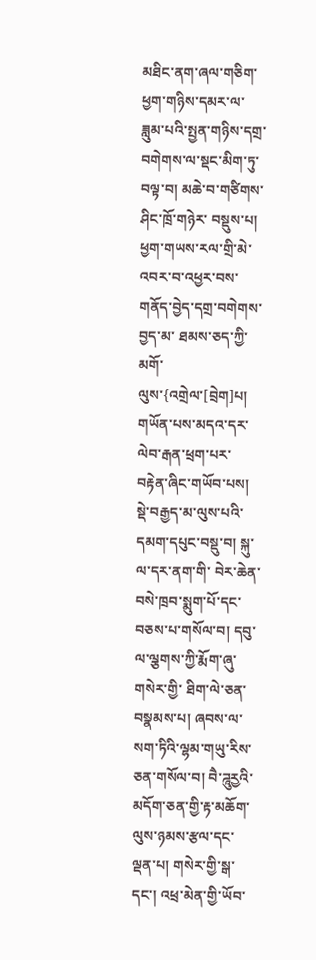མཐིང་ནག་ཞལ་གཅིག་ཕྱག་གཉིས་དམར་ལ་ ཟླུམ་པའི་སྤྱན་གཉིས་དགྲ་བགེགས་ལ་སྡང་མིག་ཏུ་བལྟ་བ། མཆེ་བ་གཙིགས་ཤིང་ཁྲོ་གཉེར་ བསྡུས་པ། ཕྱག་གཡས་རལ་གྲི་མེ་འབར་བ་འཕྱར་བས་གནོད་བྱེད་དགྲ་བགེགས་བྱད་མ་ ཐམས་ཅད་ཀྱི་མགོ་ལུས་{འགྲེལ་[བྲེག]པ། གཡོན་པས་མདའ་དར་ལེབ་རྒན་ཕྲག་པར་ བརྟེན་ཞིང་གཡོབ་པས། སྡེ་བརྒྱད་མ་ལུས་པའི་དམག་དཔུང་བསྡུ་བ། སྐུ་ལ་དར་ནག་གི་ བེར་ཆེན་བསེ་ཁྲབ་སྨུག་པོ་དང་བཅས་པ་གསོལ་བ། དབུ་ལ་ལྕགས་ཀྱི་རྨོག་ཞུ་གསེར་གྱི་ ཐིག་ལེ་ཅན་བསྣམས་པ། ཞབས་ལ་སག་ཏིའི་ལྷམ་གཡུ་རིས་ཅན་གསོལ་བ། བཻ་ཌཱུརྱའི་ མདོག་ཅན་གྱི་རྟ་མཆོག་ལུས་ཉམས་རྩལ་དང་ལྡན་པ། གསེར་གྱི་སྒ་དང་། འཕྲ་མེན་གྱི་ཡོབ་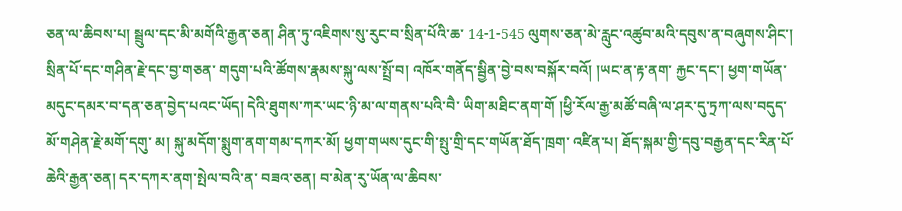ཅན་ལ་ཆིབས་པ། སྦྲུལ་དང་མི་མགོའི་རྒྱན་ཅན། ཤིན་ཏུ་འཇིགས་སུ་རུང་བ་སྲིན་པོའི་ཆ་ 14-1-545 ལུགས་ཅན་མེ་རླུང་འཚུབ་མའི་དབུས་ན་བཞུགས་ཤིང་། སྲིན་པོ་དང་གཤིན་རྗེ་དང་བྱ་གཅན་ གདུག་པའི་ཚོགས་རྣམས་སྐུ་ལས་སྤྲོ་བ། འཁོར་གནོད་སྦྱིན་བྱེ་བས་བསྐོར་བའོ། །ཡང་ན་རྟ་ནག་ རྐྱང་དང་། ཕྱག་གཡོན་མདུང་དམར་བ་དན་ཅན་བྱེད་པའང་ཡོད། དེའི་ཐུགས་ཀར་ཡང་ཉི་མ་ལ་གནས་པའི་བཻ་ ཡིག་མཐིང་ནག་གོ །ཕྱི་རོལ་རྒྱ་མཚོ་བཞི་ལ་ཤར་དུ་ཏྲཀ་ལས་བདུད་མོ་གཤེན་རྗེ་མགོ་དགུ་ མ། སྐུ་མདོག་སྨུག་ནག་གམ་དཀར་མོ། ཕྱག་གཡས་དུང་གི་སྤུ་གྲི་དང་གཡོན་ཐོད་ཁྲག་ འཛིན་པ། ཐོད་སྐམ་གྱི་དབུ་བརྒྱན་དང་རིན་པོ་ཆེའི་རྒྱན་ཅན། དར་དཀར་ནག་སྤེལ་བའི་ན་ བཟའ་ཅན། བ་མེན་རུ་ཡོན་ལ་ཆིབས་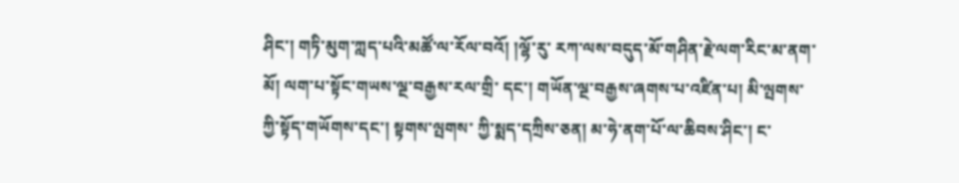ཤིང་། གཏི་མུག་ཀླད་པའི་མཚོ་ལ་རོལ་བའོ། །ལྷོ་རུ་ རཀ་ལས་བདུད་མོ་གཤིན་རྗེ་ལག་རིང་མ་ནག་མོ། ལག་པ་སྟོང་གཡས་ལྔ་བརྒྱས་རལ་གྲི་ དང་། གཡོན་ལྔ་བརྒྱས་ཞགས་པ་འཛིན་པ། མི་ལྤགས་ཀྱི་སྟོད་གཡོགས་དང་། སྟགས་ལྤགས་ ཀྱི་སྨད་དཀྲིས་ཅན། མ་ཧེ་ནག་པོ་ལ་ཆིབས་ཤིང་། ང་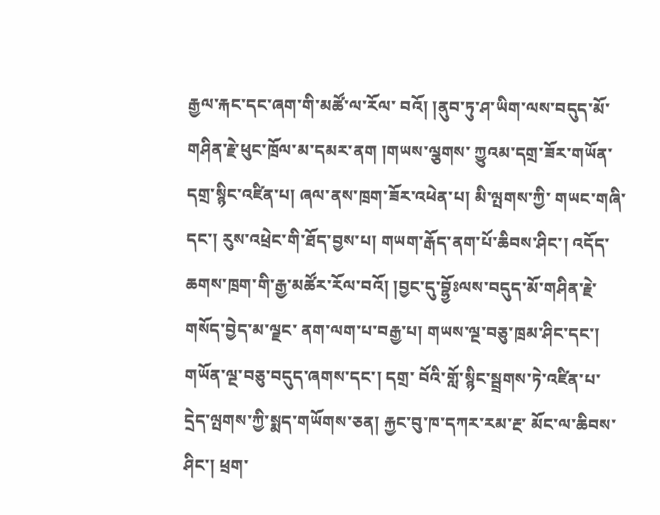རྒྱལ་རྐང་དང་ཞག་གི་མཚོ་ལ་རོལ་ བའོ། །ནུབ་ཏུ་ཤ་ཡིག་ལས་བདུད་མོ་གཤིན་རྗེ་ཕུང་ཁྲོལ་མ་དམར་ནག །གཡས་ལྕགས་ ཀྱུའམ་དགྲ་ཟོར་གཡོན་དགྲ་སྙིང་འཛིན་པ། ཞལ་ནས་ཁྲག་ཟོར་འཕེན་པ། མི་ལྤགས་ཀྱི་ གཡང་གཞི་དང་། རུས་འཕྲེང་གི་ཐོད་བྱས་པ། གཡག་རྒོད་ནག་པོ་ཆིབས་ཤིང་། འདོད་ ཆགས་ཁྲག་གི་རྒྱ་མཚོར་རོལ་བའོ། །བྱང་དུ་བྷྱོཿལས་བདུད་མོ་གཤིན་རྗེ་གསོད་བྱེད་མ་ལྗང་ ནག་ལག་པ་བརྒྱ་པ། གཡས་ལྔ་བཅུ་ཁྲམ་ཤིང་དང་། གཡོན་ལྔ་བཅུ་བདུད་ཞགས་དང་། དགྲ་ བོའི་གློ་སྙིང་སྦྲགས་ཏེ་འཛིན་པ་དྲེད་ལྤགས་ཀྱི་སྨད་གཡོགས་ཅན། རྐྱང་བུ་ཁ་དཀར་རམ་རྔ་ མོང་ལ་ཆིབས་ཤིང་། ཕྲག་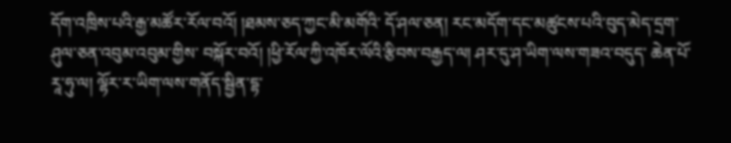དོག་འཁྲིས་པའི་རྒྱ་མཚོར་རོལ་བའོ། །ཐམས་ཅད་ཀྱང་མི་མགོའི་ དོ་ཤལ་ཅན། རང་མདོག་དང་མཚུངས་པའི་བུད་མེད་དྲག་ཤུལ་ཅན་འབུམ་འབུམ་གྱིས་ བསྐོར་བའོ། །ཕྱི་རོལ་ཀྱི་འཁོར་ལོའི་རྩིབས་བརྒྱད་ལ། ཤར་དུ་ཤ་ཡིག་ལས་གཟའ་བདུད་ ཆེན་པོ་རཱ་ཧུ་ལ། ལྷོར་ར་ཡིག་ལས་གནོད་སྦྱིན་དྷ་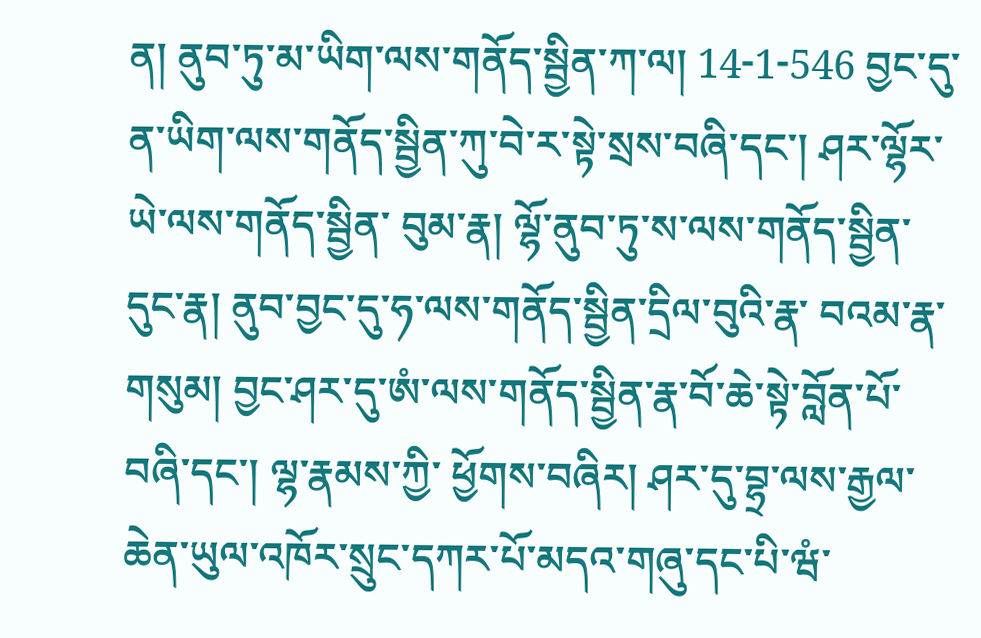ན། ནུབ་ཏུ་མ་ཡིག་ལས་གནོད་སྦྱིན་ཀ་ལ། 14-1-546 བྱང་དུ་ན་ཡིག་ལས་གནོད་སྦྱིན་ཀུ་བེ་ར་སྟེ་སྲས་བཞི་དང་། ཤར་ལྷོར་ཡེ་ལས་གནོད་སྦྱིན་ བུམ་རྣ། ལྷོ་ནུབ་ཏུ་ས་ལས་གནོད་སྦྱིན་དུང་རྣ། ནུབ་བྱང་དུ་ཧ་ལས་གནོད་སྦྱིན་དྲིལ་བུའི་རྣ་ བའམ་རྣ་གསུམ། བྱང་ཤར་དུ་ཨཾ་ལས་གནོད་སྦྱིན་རྣ་བོ་ཆེ་སྟེ་བློན་པོ་བཞི་དང་། ལྷ་རྣམས་ཀྱི་ ཕྱོགས་བཞིར། ཤར་དུ་བྷྲ་ལས་རྒྱལ་ཆེན་ཡུལ་འཁོར་སྲུང་དཀར་པོ་མདའ་གཞུ་དང་པི་ཝཾ་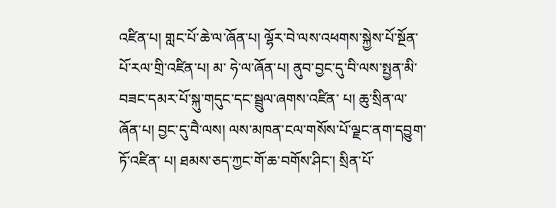འཛིན་པ། གླང་པོ་ཆེ་ལ་ཞོན་པ། ལྷོར་བེ་ལས་འཕགས་སྐྱེས་པོ་སྔོན་པོ་རལ་གྲི་འཛིན་པ། མ་ ཧེ་ལ་ཞོན་པ། ནུབ་བྱང་དུ་བི་ལས་སྤྱན་མི་བཟང་དམར་པོ་སྐུ་གདུང་དང་སྦྲུལ་ཞགས་འཛིན་ པ། ཆུ་སྲིན་ལ་ཞོན་པ། བྱང་དུ་བཻ་ལས། ལས་མཁན་ངལ་གསོས་པོ་ལྗང་ནག་དབྱུག་ཏོ་འཛིན་ པ། ཐམས་ཅད་ཀྱང་གོ་ཆ་བགོས་ཤིང་། སྲིན་པོ་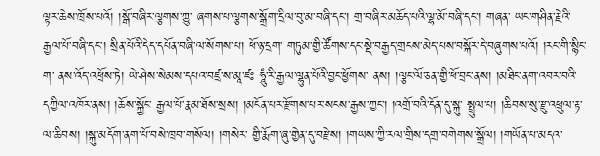ལྟར་ཆེས་ཁྲོས་པའོ། །སྒོ་བཞིར་ལྕགས་ཀྱུ་ ཞགས་པ་ལྕགས་སྒྲོག་དྲིལ་བུ་མ་བཞི་དང་། གྲ་བཞིར་མཆོད་པའི་ལྷ་མོ་བཞི་དང་། གཞན་ ཡང་གཤིན་རྗེའི་རྒྱལ་པོ་བཞི་དང་། སྲིན་པོའི་དེད་དཔོན་བཞི་ལ་སོགས་པ། ཕོ་ཉ་དྲག་ གཏུམ་གྱི་ཚོགས་དང་སྡེ་བརྒྱད་གྲངས་མེད་པས་བསྐོར་དེ་བཞུགས་པའོ། །རང་གི་སྙིང་ག་ ནས་འོད་འཕྲོས་ཏེ། ཡེ་ཤེས་སེམས་དཔའ་བཛྲ་ས་མཱ་ཛཿ ཧཱུཾ་རི་རྒྱལ་ལྷུན་པོའི་བྱང་ཕྱོགས་ ནས། །ལྕང་ལོ་ཅན་གྱི་ཕོ་བྲང་ནས། །མཐིང་ནག་འབར་བའི་དཀྱིལ་འཁོར་ནས། །ཆོས་སྐྱོང་ རྒྱལ་པོ་རྣམ་ཐོས་སྲས། །མངོན་པར་རྫོགས་པར་སངས་རྒྱས་ཀྱང་། །འགྲོ་བའི་དོན་དུ་སྐུ་ སྤྲུལ་པ། །ཆིབས་སུ་རྫུ་འཕྲུལ་རྟ་ལ་ཆིབས། །སྐུ་མདོག་ནག་པོ་བསེ་ཁྲབ་གསོལ། །གསེར་ གྱི་རྨོག་ཞུ་གྱེན་དུ་བརྫེས། །གཡས་ཀྱི་རལ་གྲིས་དགྲ་བགེགས་སྒྲོལ། །གཡོན་པ་མདའ་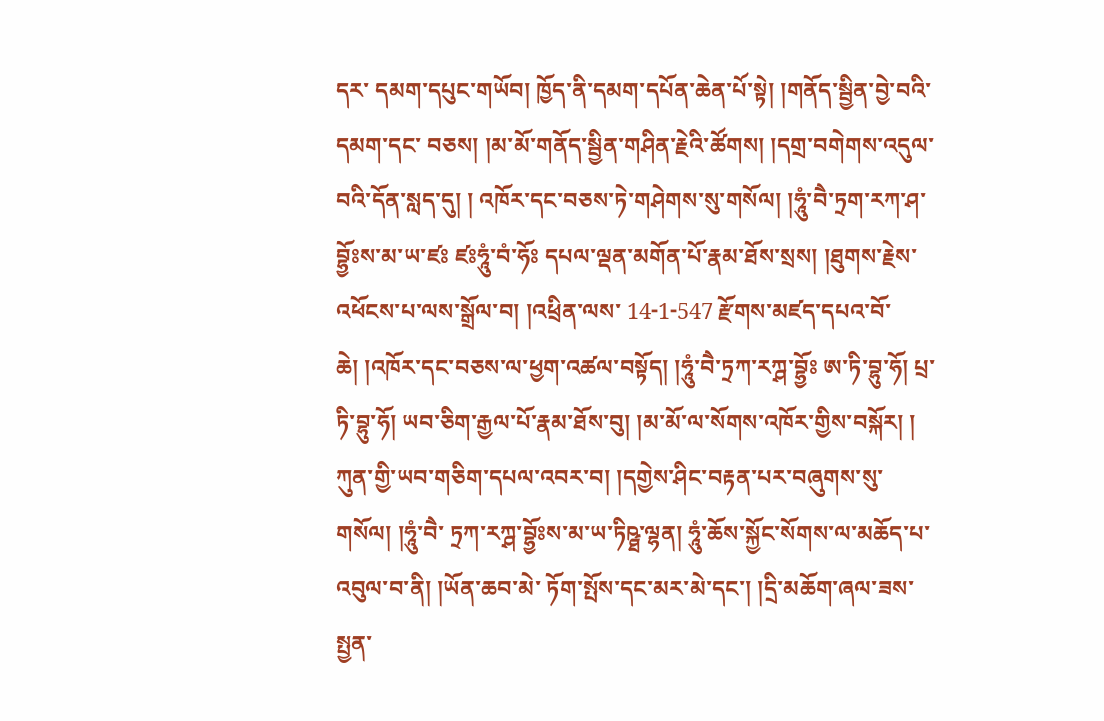དར་ དམག་དཔུང་གཡོབ། ཁྱོད་ནི་དམག་དཔོན་ཆེན་པོ་སྟེ། །གནོད་སྦྱིན་བྱེ་བའི་དམག་དང་ བཅས། །མ་མོ་གནོད་སྦྱིན་གཤིན་རྗེའི་ཚོགས། །དགྲ་བགེགས་འདུལ་བའི་དོན་སླད་དུ། ། འཁོར་དང་བཅས་ཏེ་གཤེགས་སུ་གསོལ། །ཧཱུཾ་བཻ་ཏྲག་རཀ་ཤ་བྷྱོཿས་མ་ཡ་ཛཿ ཛཿཧཱུཾ་བཾ་ཧོཿ དཔལ་ལྡན་མགོན་པོ་རྣམ་ཐོས་སྲས། །ཐུགས་རྗེས་འཕོངས་པ་ལས་སྒྲོལ་བ། །འཕྲིན་ལས་ 14-1-547 རྫོགས་མཛད་དཔའ་བོ་ཆེ། །འཁོར་དང་བཅས་ལ་ཕྱག་འཚལ་བསྟོད། །ཧཱུཾ་བཻ་ཏྲཀ་རཀྴ་བྷྱོཿ ཨ་ཏི་བྷུ་ཧོ། པྲ་ཏི་བྷུ་ཧོ། ཡབ་ཅིག་རྒྱལ་པོ་རྣམ་ཐོས་བུ། །མ་མོ་ལ་སོགས་འཁོར་གྱིས་བསྐོར། ། ཀུན་གྱི་ཡབ་གཅིག་དཔལ་འབར་བ། །དགྱེས་ཤིང་བརྟན་པར་བཞུགས་སུ་གསོལ། །ཧཱུཾ་བཻ་ ཏྲཀ་རཀྴ་བྷྱོཿས་མ་ཡ་ཏིཥྠ་ལྷན། ཧཱུཾ་ཆོས་སྐྱོང་སོགས་ལ་མཆོད་པ་འབུལ་བ་ནི། །ཡོན་ཆབ་མེ་ ཏོག་སྤོས་དང་མར་མེ་དང་། །དྲི་མཆོག་ཞལ་ཟས་སྤྱན་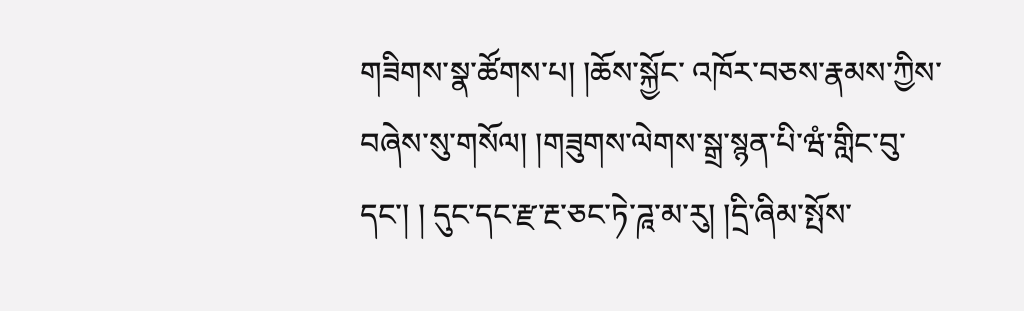གཟིགས་སྣ་ཚོགས་པ། །ཆོས་སྐྱོང་ འཁོར་བཅས་རྣམས་ཀྱིས་བཞེས་སུ་གསོལ། །གཟུགས་ལེགས་སྒྲ་སྙན་པི་ཝཾ་གླིང་བུ་དང་། ། དུང་དང་རྫ་རྔ་ཅང་ཏེ་ཌཱ་མ་རུ། །དྲི་ཞིམ་སྤོས་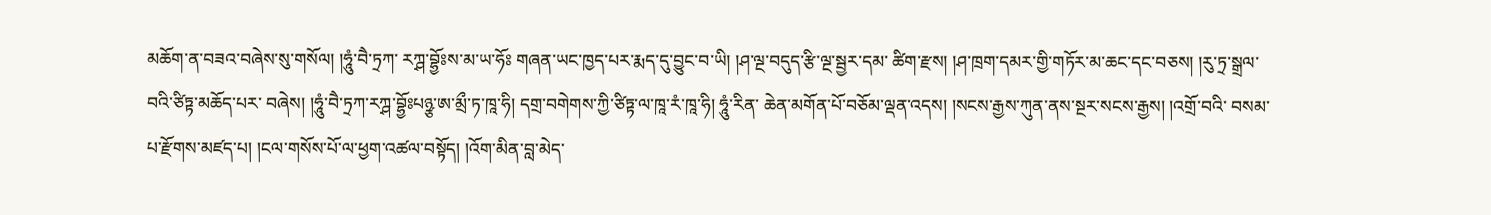མཆོག་ན་བཟའ་བཞེས་སུ་གསོལ། །ཧཱུཾ་བཻ་ཏྲཀ་ རཀྴ་བྷྱོཿས་མ་ཡ་ཧོཿ གཞན་ཡང་ཁྱད་པར་རྨད་དུ་བྱུང་བ་ཡི། །ཤ་ལྔ་བདུད་རྩི་ལྔ་སྦྱར་དམ་ ཚིག་རྫས། །ཤ་ཁྲག་དམར་གྱི་གཏོར་མ་ཆང་དང་བཅས། །རུ་ཏྲ་སྒྲལ་བའི་ཙིཏྟ་མཆོད་པར་ བཞེས། །ཧཱུཾ་བཻ་ཏྲཀ་རཀྴ་བྷྱོཿཔཉྩ་ཨ་མྲྀ་ཏ་ཁཱ་ཧི། དགྲ་བགེགས་ཀྱི་ཙིཏྟ་ལ་ཁཱ་རཾ་ཁཱ་ཧི། ཧཱུཾ་རིན་ ཆེན་མགོན་པོ་བཅོམ་ལྡན་འདས། །སངས་རྒྱས་ཀུན་ནས་སྔར་སངས་རྒྱས། །འགྲོ་བའི་ བསམ་པ་རྫོགས་མཛད་པ། །ངལ་གསོས་པོ་ལ་ཕྱག་འཚལ་བསྟོད། །འོག་མིན་བླ་མེད་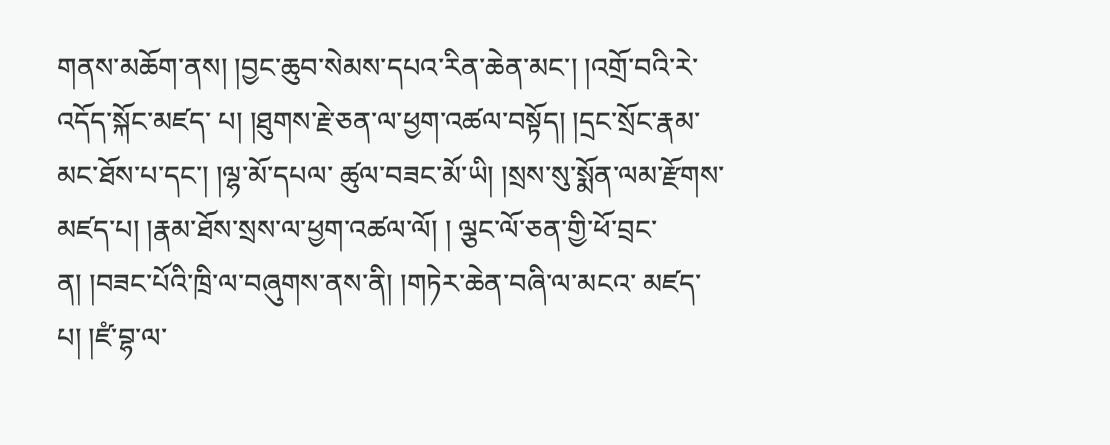གནས་མཆོག་ནས། །བྱང་ཆུབ་སེམས་དཔའ་རིན་ཆེན་མང་། །འགྲོ་བའི་རེ་འདོད་སྐོང་མཛད་ པ། །ཐུགས་རྗེ་ཅན་ལ་ཕྱག་འཚལ་བསྟོད། །དྲང་སྲོང་རྣམ་མང་ཐོས་པ་དང་། །ལྷ་མོ་དཔལ་ ཚུལ་བཟང་མོ་ཡི། །སྲས་སུ་སྨོན་ལམ་རྫོགས་མཛད་པ། །རྣམ་ཐོས་སྲས་ལ་ཕྱག་འཚལ་ལོ། ། ལྕང་ལོ་ཅན་གྱི་ཕོ་བྲང་ན། །བཟང་པོའི་ཁྲི་ལ་བཞུགས་ནས་ནི། །གཏེར་ཆེན་བཞི་ལ་མངའ་ མཛད་པ། །ཛཾ་བྷ་ལ་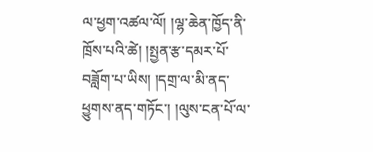ལ་ཕྱག་འཚལ་ལོ། །ལྷ་ཆེན་ཁྱོད་ནི་ཁྲོས་པའི་ཚེ། །སྤྱན་རྩ་དམར་པོ་ བཟློག་པ་ཡིས། །དགྲ་ལ་མི་ནད་ཕྱུགས་ནད་གཏོང་། །ལུས་ངན་པོ་ལ་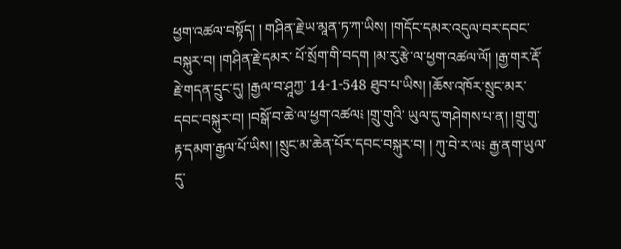ཕྱག་འཚལ་བསྟོད། ། གཤིན་རྗེ་ཡ་མཱན་ཏ་ཀ་ཡིས། །གདོང་དམར་འདུལ་བར་དབང་བསྐུར་བ། །གཤིན་རྗེ་དམར་ པོ་སྲོག་གི་བདག །མ་རུ་རྩེ་ལ་ཕྱག་འཚལ་ལོ། །རྒྱ་གར་རྡོ་རྗེ་གདན་དྲུང་དུ། །རྒྱལ་བ་ཤཱཀྱ་ 14-1-548 ཐུབ་པ་ཡིས། །ཆོས་འཁོར་སྲུང་མར་དབང་བསྐུར་བ། །བསྒོ་བ་ཆེ་ལ་ཕྱག་འཚལ༴ །གྲུ་གུའི་ ཡུལ་དུ་གཤེགས་པ་ན། །གྲུ་གུ་རྟ་དམག་རྒྱལ་པོ་ཡིས། །སྲུང་མ་ཆེན་པོར་དབང་བསྐུར་བ། ། ཀུ་བེ་ར་ལ༴ རྒྱ་ནག་ཡུལ་དུ་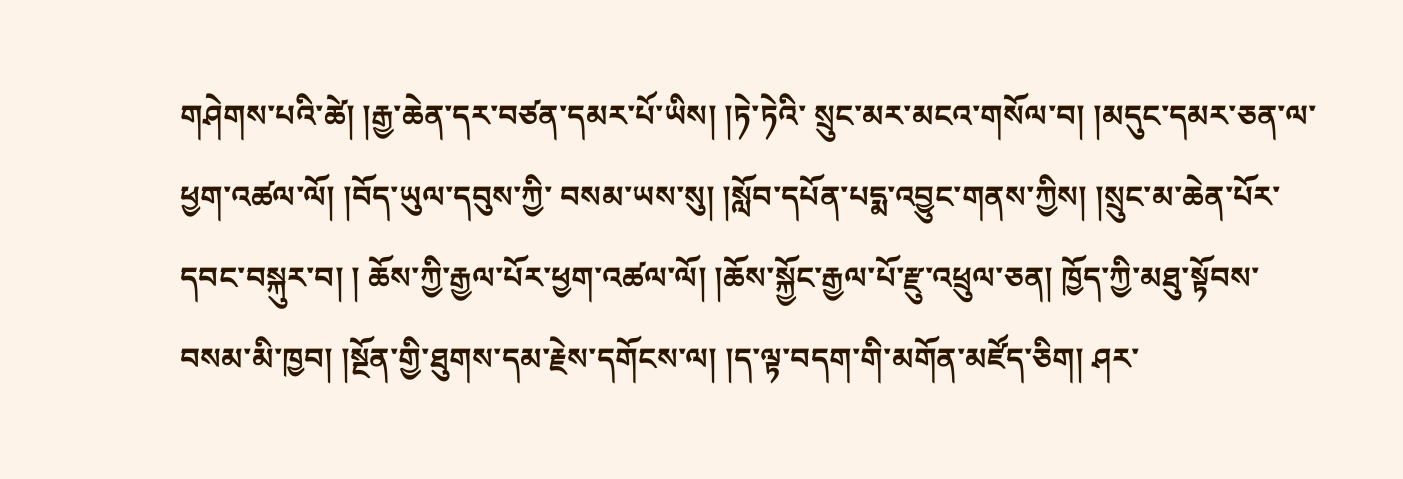གཤེགས་པའི་ཚེ། །རྒྱ་ཆེན་དར་བཙན་དམར་པོ་ཡིས། །ཏེ་ཏེའི་ སྲུང་མར་མངའ་གསོལ་བ། །མདུང་དམར་ཅན་ལ་ཕྱག་འཚལ་ལོ། །བོད་ཡུལ་དབུས་ཀྱི་ བསམ་ཡས་སུ། །སློབ་དཔོན་པདྨ་འབྱུང་གནས་ཀྱིས། །སྲུང་མ་ཆེན་པོར་དབང་བསྐུར་བ། ། ཆོས་ཀྱི་རྒྱལ་པོར་ཕྱག་འཚལ་ལོ། །ཆོས་སྐྱོང་རྒྱལ་པོ་རྫུ་འཕྲུལ་ཅན། ཁྱོད་ཀྱི་མཐུ་སྟོབས་ བསམ་མི་ཁྱབ། །སྔོན་གྱི་ཐུགས་དམ་རྗེས་དགོངས་ལ། །ད་ལྟ་བདག་གི་མགོན་མཛོད་ཅིག། ཤར་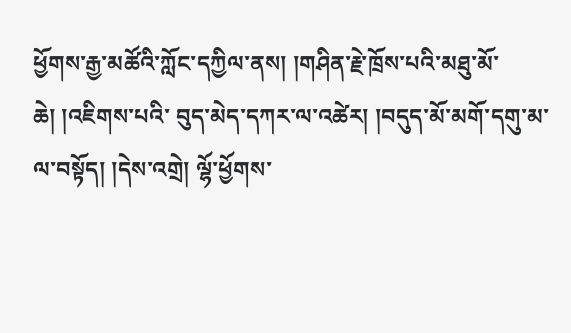ཕྱོགས་རྒྱ་མཚོའི་ཀློང་དཀྱིལ་ནས། །གཤིན་རྗེ་ཁྲོས་པའི་མཐུ་མོ་ཆེ། །འཇིགས་པའི་ བུད་མེད་དཀར་ལ་འཚེར། །བདུད་མོ་མགོ་དགུ་མ་ལ་བསྟོད། །དེས་འགྲེ། ལྷོ་ཕྱོགས་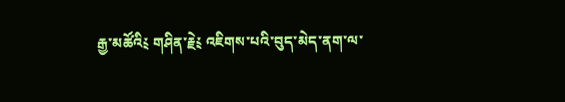རྒྱ་མཚོའི༴ གཤིན་རྗེ༴ འཇིགས་པའི་བུད་མེད་ནག་ལ་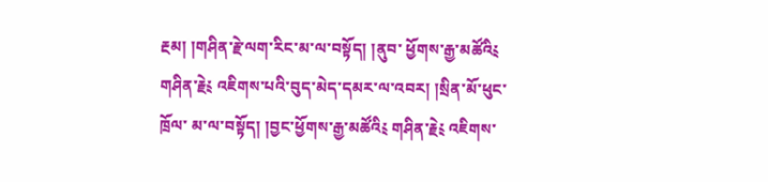རྔམ། །གཤིན་རྗེ་ལག་རིང་མ་ལ་བསྟོད། །ནུབ་ ཕྱོགས་རྒྱ་མཚོའི༴ གཤིན་རྗེ༴ འཇིགས་པའི་བུད་མེད་དམར་ལ་འབར། །སྲིན་མོ་ཕུང་ཁྲོལ་ མ་ལ་བསྟོད། །བྱང་ཕྱོགས་རྒྱ་མཚོའི༴ གཤིན་རྗེ༴ འཇིགས་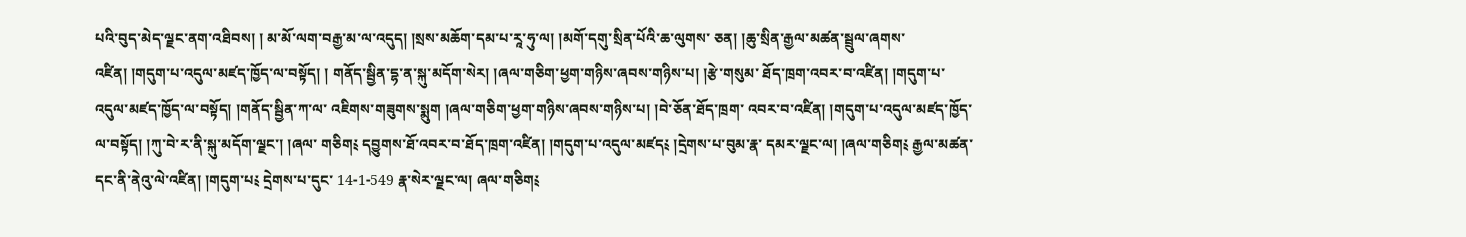པའི་བུད་མེད་ལྗང་ནག་འཐིབས། ། མ་མོ་ལག་བརྒྱ་མ་ལ་འདུད། །སྲས་མཆོག་དམ་པ་རཱ་ཧུ་ལ། །མགོ་དགུ་སྲིན་པོའི་ཆ་ལུགས་ ཅན། །ཆུ་སྲིན་རྒྱལ་མཚན་སྦྲུལ་ཞགས་འཛིན། །གདུག་པ་འདུལ་མཛད་ཁྱོད་ལ་བསྟོད། ། གནོད་སྦྱིན་དྷ་ན་སྐུ་མདོག་སེར། །ཞལ་གཅིག་ཕྱག་གཉིས་ཞབས་གཉིས་པ། །རྩེ་གསུམ་ ཐོད་ཁྲག་འབར་བ་འཛིན། །གདུག་པ་འདུལ་མཛད་ཁྱོད་ལ་བསྟོད། །གནོད་སྦྱིན་ཀ་ལ་ འཇིགས་གཟུགས་སྨུག །ཞལ་གཅིག་ཕྱག་གཉིས་ཞབས་གཉིས་པ། །བེ་ཅོན་ཐོད་ཁྲག་ འབར་བ་འཛིན། །གདུག་པ་འདུལ་མཛད་ཁྱོད་ལ་བསྟོད། །ཀུ་བེ་ར་ནི་སྐུ་མདོག་ལྗང་། །ཞལ་ གཅིག༴ དབྱུགས་ཐོ་འབར་བ་ཐོད་ཁྲག་འཛིན། །གདུག་པ་འདུལ་མཛད༴ །དྲེགས་པ་བུམ་རྣ་ དམར་ལྗང་ལ། །ཞལ་གཅིག༴ རྒྱལ་མཚན་དང་ནི་ནེའུ་ལེ་འཛིན། །གདུག་པ༴ དྲེགས་པ་དུང་ 14-1-549 རྣ་སེར་ལྗང་ལ། ཞལ་གཅིག༴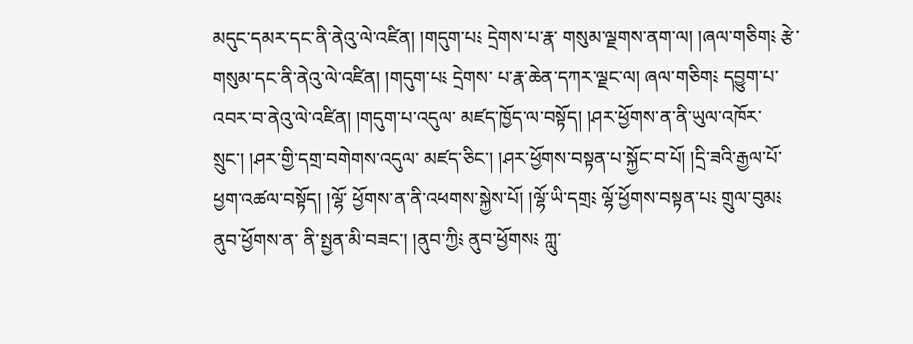མདུང་དམར་དང་ནི་ནེའུ་ལེ་འཛིན། །གདུག་པ༴ དྲེགས་པ་རྣ་ གསུམ་ལྗགས་ནག་ལ། །ཞལ་གཅིག༴ རྩེ་གསུམ་དང་ནི་ནེའུ་ལེ་འཛིན། །གདུག་པ༴ དྲེགས་ པ་རྣ་ཆེན་དཀར་ལྗང་ལ། ཞལ་གཅིག༴ དབྱུག་པ་འབར་བ་ནེའུ་ལེ་འཛིན། །གདུག་པ་འདུལ་ མཛད་ཁྱོད་ལ་བསྟོད། །ཤར་ཕྱོགས་ན་ནི་ཡུལ་འཁོར་སྲུང་། །ཤར་གྱི་དགྲ་བགེགས་འདུལ་ མཛད་ཅིང་། །ཤར་ཕྱོགས་བསྟན་པ་སྐྱོང་བ་པོ། །དྲི་ཟའི་རྒྱལ་པོ་ཕྱག་འཚལ་བསྟོད། །ལྷོ་ ཕྱོགས་ན་ནི་འཕགས་སྐྱེས་པོ། །ལྷོ་ཡི་དགྲ༴ ལྷོ་ཕྱོགས་བསྟན་པ༴ གྲུལ་བུམ༴ ནུབ་ཕྱོགས་ན་ ནི་སྤྱན་མི་བཟང་། །ནུབ་ཀྱི༴ ནུབ་ཕྱོགས༴ ཀླུ་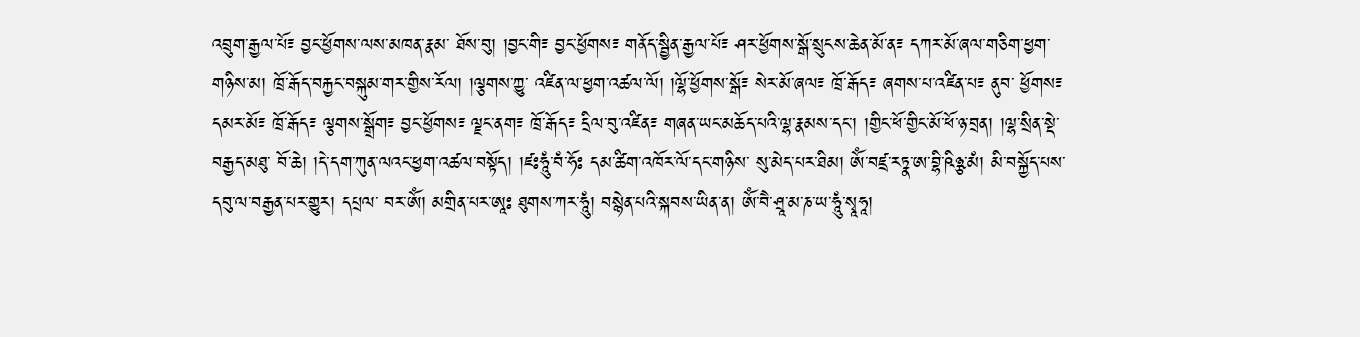འབྲུག་རྒྱལ་པོ༴ བྱང་ཕྱོགས་ལས་མཁན་རྣམ་ ཐོས་བུ། །བྱང་གི༴ བྱང་ཕྱོགས༴ གནོད་སྦྱིན་རྒྱལ་པོ༴ ཤར་ཕྱོགས་སྒོ་སྲུངས་ཆེན་མོ་ན༴ དཀར་མོ་ཞལ་གཅིག་ཕྱག་གཉིས་མ། ཁྲོ་རྒོད་བརྐྱང་བསྐུམ་གར་གྱིས་རོལ། །ལྕགས་ཀྱུ་ འཛིན་ལ་ཕྱག་འཚལ་ལོ། །ལྷོ་ཕྱོགས་སྒོ༴ སེར་མོ་ཞལ༴ ཁྲོ་རྒོད༴ ཞགས་པ་འཛིན་པ༴ ནུབ་ ཕྱོགས༴ དམར་མོ༴ ཁྲོ་རྒོད༴ ལྕགས་སྒྲོག༴ བྱང་ཕྱོགས༴ ལྗང་ནག༴ ཁྲོ་རྒོད༴ དྲིལ་བུ་འཛིན༴ གཞན་ཡང་མཆོད་པའི་ལྷ་རྣམས་དང་། །གྱིང་ཕོ་གྱིང་མོ་ཕོ་ཉ་བྲན། །ལྷ་སྲིན་སྡེ་བརྒྱད་མཐུ་ བོ་ཆེ། །དེ་དག་ཀུན་ལའང་ཕྱག་འཚལ་བསྟོད། །ཛཿཧཱུཾ་བཾ་ཧོཿ དམ་ཚིག་འཁོར་ལོ་དང་གཉིས་ སུ་མེད་པར་ཐིམ། ༀ་བཛྲ་རཏྣ་ཨ་བྷི་ཥིཉྩ་མཾ། མི་བསྐྱོད་པས་དབུ་ལ་བརྒྱན་པར་གྱུར། དཔྲལ་ བར་ༀ། མགྲིན་པར་ཨཱཿ ཐུགས་ཀར་ཧཱུཾ། བསྙེན་པའི་སྐབས་ཡིན་ན། ༀ་བཻ་ཤྲཱ་མ་ཎ་ཡ་ཧཱུཾ་སྭཱཧཱ།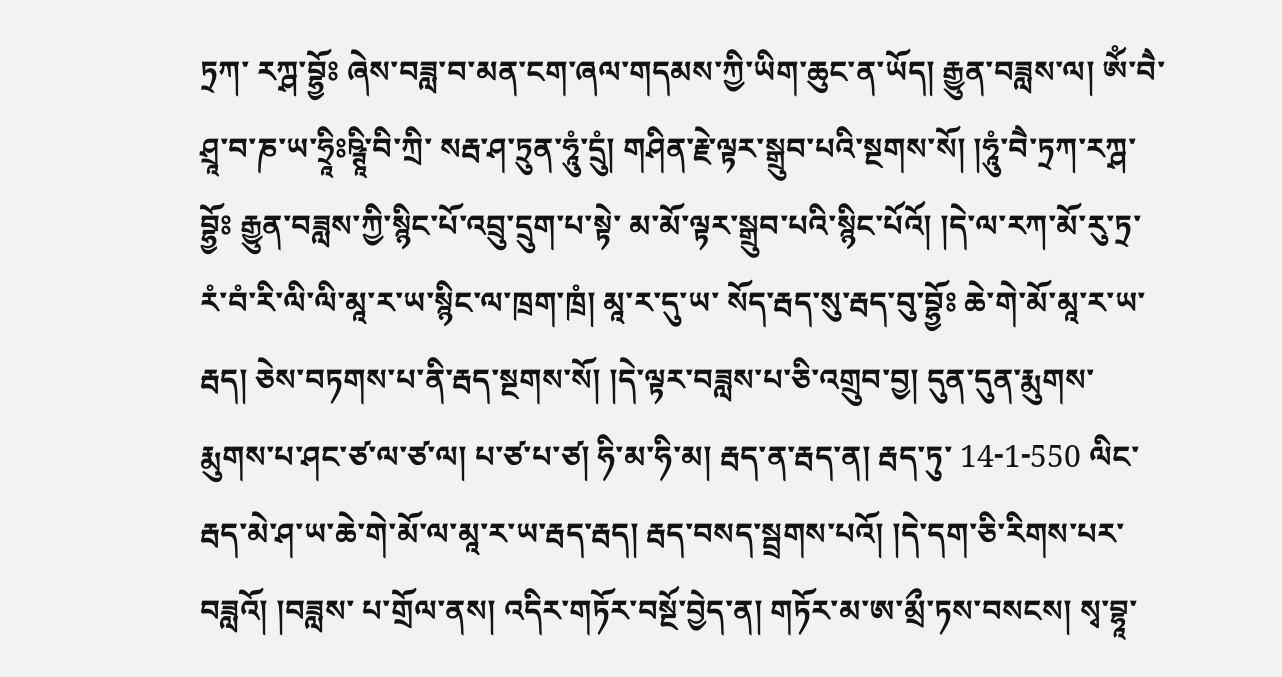ཏྲཀ་ རཀྴ་བྷྱོཿ ཞེས་བཟླ་བ་མན་ངག་ཞལ་གདམས་ཀྱི་ཡིག་ཆུང་ན་ཡོད། རྒྱུན་བཟླས་ལ། ༀ་བཻ་ཤྲཱ་བ་ཎ་ཡ་ཧྲཱིཿཥྚཱི་བི་ཀྲི་ སརྦ་ཤ་ཏྲུན་ཧཱུཾ་དྲུཾ། གཤིན་རྗེ་ལྟར་སྒྲུབ་པའི་སྔགས་སོ། །ཧཱུཾ་བཻ་ཏྲཀ་རཀྴ་བྷྱོཿ རྒྱུན་བཟླས་ཀྱི་སྙིང་པོ་འབྲུ་དྲུག་པ་སྟེ་ མ་མོ་ལྟར་སྒྲུབ་པའི་སྙིང་པོའོ། །དེ་ལ་རཀ་མོ་རུ་ཏྲ་རཾ་བཾ་རི་ལི་ལི་མཱ་ར་ཡ་སྙིང་ལ་ཁྲག་ཁྲཾ། མཱ་ར་དུ་ཡ་ སོད་རྦད་སུ་རྦད་བུ་བྷྱོཿ ཆེ་གེ་མོ་མཱ་ར་ཡ་རྦད། ཅེས་བཏགས་པ་ནི་རྦད་སྔགས་སོ། །དེ་ལྟར་བཟླས་པ་ཅི་འགྲུབ་བྱ། དུན་དུན་རྨུགས་རྨུགས་པ་ཤང་ཙ་ལ་ཙ་ལ། པ་ཙ་པ་ཙ། ཧི་མ་ཧི་མ། རྦད་ན་རྦད་ན། རྦད་ཏུ་ 14-1-550 ལིང་རྦད་མེ་ཤ་ཡ་ཆེ་གེ་མོ་ལ་མཱ་ར་ཡ་རྦད་རྦད། རྦད་བསད་སྦྲགས་པའོ། །དེ་དག་ཅི་རིགས་པར་བཟླའོ། །བཟླས་ པ་གྲོལ་ནས། འདིར་གཏོར་བསྔོ་བྱེད་ན། གཏོར་མ་ཨ་མྲྀ་ཏས་བསངས། སྭ་བྷཱ་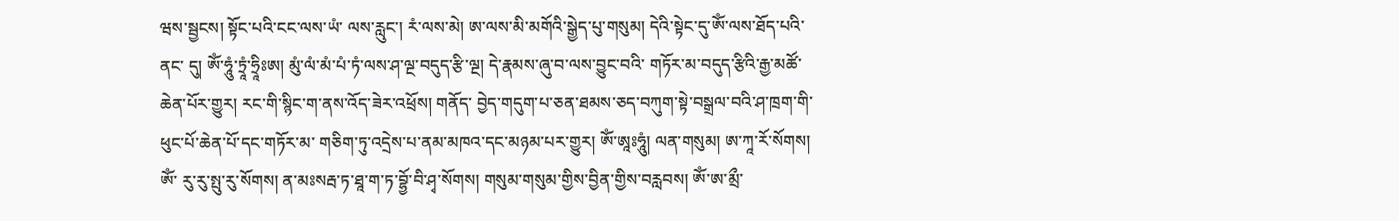ཝས་སྦྱངས། སྟོང་པའི་ངང་ལས་ཡཾ་ ལས་རླུང་། རཾ་ལས་མེ། ཨ་ལས་མི་མགོའི་སྒྱེད་པུ་གསུམ། དེའི་སྟེང་དུ་ༀ་ལས་ཐོད་པའི་ནང་ དུ། ༀ་ཧཱུཾ་ཏྲཱཾ་ཧྲཱིཿཨ། མུཾ་ལཾ་མཾ་པཾ་ཏཾ་ལས་ཤ་ལྔ་བདུད་རྩི་ལྔ། དེ་རྣམས་ཞུ་བ་ལས་བྱུང་བའི་ གཏོར་མ་བདུད་རྩིའི་རྒྱ་མཚོ་ཆེན་པོར་གྱུར། རང་གི་སྙིང་ག་ནས་འོད་ཟེར་འཕྲོས། གནོད་ བྱེད་གདུག་པ་ཅན་ཐམས་ཅད་བཀུག་སྟེ་བསྒྲལ་བའི་ཤ་ཁྲག་གི་ཕུང་པོ་ཆེན་པོ་དང་གཏོར་མ་ གཅིག་ཏུ་འདྲེས་པ་ནམ་མཁའ་དང་མཉམ་པར་གྱུར། ༀ་ཨཱཿཧཱུཾ། ལན་གསུམ། ཨ་ཀཱ་རོ་སོགས། ༀ་ རུ་རུ་སྤུ་རུ་སོགས། ན་མཿསརྦ་ཏ་ཐཱ་ག་ཏ་བྷྱོ་བི་ཤྭ་སོགས། གསུམ་གསུམ་གྱིས་བྱིན་གྱིས་བརླབས། ༀ་ཨ་མྲྀ་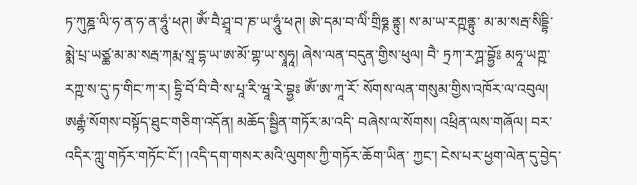ཏ་ཀུཎྜ་ལི་ཧ་ན་ཧ་ན་ཧཱུཾ་ཕཊ། ༀ་བཻ་ཤྲཱ་བ་ཎ་ཡ་ཧཱུཾ་ཕཊ། ཨེ་དམ་བ་ལིཾ་གྲིཧྞ ནྟུ། ས་མ་ཡ་རཀྵནྟུ་ མ་མ་སརྦ་སིདྡྷི་མྨེ་པྲ་ཡཙྪ་མ་མ་སརྦ་ཀརྨ་སཱ་དྷ་ཡ་ཨ་མོ་གྷ་ཡ་སྭཱཧཱ། ཞེས་ལན་བདུན་གྱིས་ཕུལ། བཻ་ ཏྲཀ་རཀྴ་བྷྱོཿ མཧཱ་ཡཀྵ་རཀྵ་ས་དུ་ཏ་གིང་ཀ་ར། དྷྲི་བོ་བི་བཻ་ས་པཱ་རི་ཝཱ་རེ་བྷྱཿ ༀ་ཨ་ཀཱ་རོ་ སོགས་ལན་གསུམ་གྱིས་འཁོར་ལ་འབུལ། ཨརྒྷཾ་སོགས་བསྟོད་ཐུང་གཅིག་འདོན། མཆོད་སྦྱིན་གཏོར་མ་འདི་ བཞེས་ལ་སོགས། འཕྲིན་ལས་གཞོལ། བར་འདིར་ཀླུ་གཏོར་གཏོང་ངོ་། །འདི་དག་གསར་མའི་ལུགས་ཀྱི་གཏོར་ཆོག་ཡིན་ ཀྱང་། ངེས་པར་ཕྱག་ལེན་དུ་བྱེད་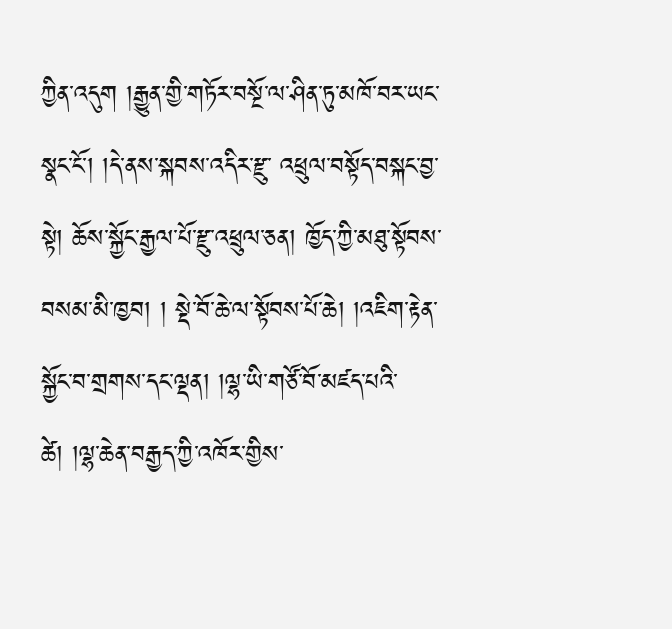ཀྱིན་འདུག །རྒྱུན་གྱི་གཏོར་བསྔོ་ལ་ཤིན་ཏུ་མཁོ་བར་ཡང་སྣང་ངོ་། །དེ་ནས་སྐབས་འདིར་རྫུ་ འཕྲུལ་བསྟོད་བསྐང་བྱ་སྟེ། ཆོས་སྐྱོང་རྒྱལ་པོ་རྫུ་འཕྲུལ་ཅན། ཁྱོད་ཀྱི་མཐུ་སྟོབས་བསམ་མི་ཁྱབ། ། སྡེ་བོ་ཆེ་ལ་སྟོབས་པོ་ཆེ། །འཇིག་རྟེན་སྐྱོང་བ་གྲགས་དང་ལྡན། །ལྷ་ཡི་གཙོ་བོ་མཛད་པའི་ ཚེ། །ལྷ་ཆེན་བརྒྱད་ཀྱི་འཁོར་གྱིས་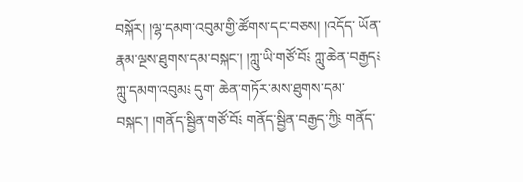བསྐོར། །ལྷ་དམག་འབུམ་གྱི་ཚོགས་དང་བཅས། །འདོད་ ཡོན་རྣམ་ལྔས་ཐུགས་དམ་བསྐང་། །ཀླུ་ཡི་གཙོ་བོ༴ ཀླུ་ཆེན་བརྒྱད༴ ཀླུ་དམག་འབུམ༴ དུག་ ཆེན་གཏོར་མས་ཐུགས་དམ་བསྐང་། །གནོད་སྦྱིན་གཙོ་བོ༴ གནོད་སྦྱིན་བརྒྱད་ཀྱི༴ གནོད་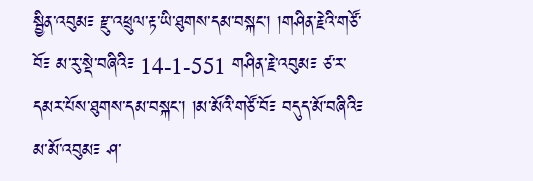སྦྱིན་འབུམ༴ རྫུ་འཕྲུལ་རྟ་ཡི་ཐུགས་དམ་བསྐང་། །གཤིན་རྗེའི་གཙོ་བོ༴ མ་རུ་སྡེ་བཞིའི༴ 14-1-551 གཤིན་རྗེ་འབུམ༴ ཙ་ར་དམར་པོས་ཐུགས་དམ་བསྐང་། །མ་མོའི་གཙོ་བོ༴ བདུད་མོ་བཞིའི༴ མ་མོ་འབུམ༴ ཤ་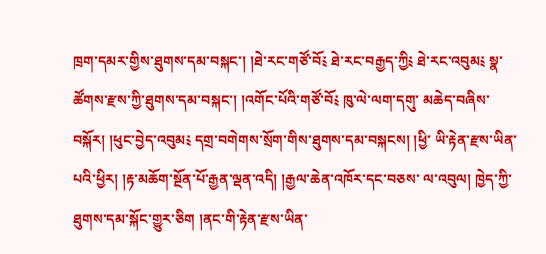ཁྲག་དམར་གྱིས་ཐུགས་དམ་བསྐང་། །ཐེ་རང་གཙོ་བོ༴ ཐེ་རང་བརྒྱད་ཀྱི༴ ཐེ་རང་འབུམ༴ སྣ་ཚོགས་རྫས་ཀྱི་ཐུགས་དམ་བསྐང་། །འགོང་པོའི་གཙོ་བོ༴ ཁུ་ལེ་ལག་དགུ་ མཆེད་བཞིས་བསྐོར། །ཕུང་བྱེད་འབུམ༴ དགྲ་བགེགས་སྲོག་གིས་ཐུགས་དམ་བསྐངས། །ཕྱི་ ཡི་རྟེན་རྫས་ཡིན་པའི་ཕྱིར། །རྟ་མཆོག་སྔོན་པོ་རྒྱན་ལྡན་འདི། །རྒྱལ་ཆེན་འཁོར་དང་བཅས་ ལ་འབུལ། ཁྱེད་ཀྱི་ཐུགས་དམ་སྐོང་གྱུར་ཅིག །ནང་གི་རྟེན་རྫས་ཡིན་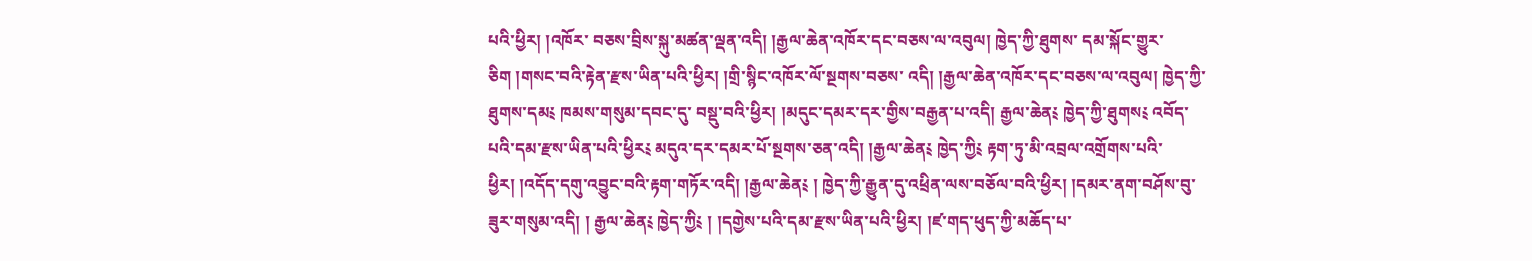པའི་ཕྱིར། །འཁོར་ བཅས་བྲིས་སྐུ་མཚན་ལྡན་འདི། །རྒྱལ་ཆེན་འཁོར་དང་བཅས་ལ་འབུལ། ཁྱེད་ཀྱི་ཐུགས་ དམ་སྐོང་གྱུར་ཅིག །གསང་བའི་རྟེན་རྫས་ཡིན་པའི་ཕྱིར། །གྲི་སྙིང་འཁོར་ལོ་སྔགས་བཅས་ འདི། །རྒྱལ་ཆེན་འཁོར་དང་བཅས་ལ་འབུལ། ཁྱེད་ཀྱི་ཐུགས་དམ༴ ཁམས་གསུམ་དབང་དུ་ བསྡུ་བའི་ཕྱིར། །མདུང་དམར་དར་གྱིས་བརྒྱན་པ་འདི། རྒྱལ་ཆེན༴ ཁྱེད་ཀྱི་ཐུགས༴ འབོད་ པའི་དམ་རྫས་ཡིན་པའི་ཕྱིར༴ མདུའ་དར་དམར་པོ་སྔགས་ཅན་འདི། །རྒྱལ་ཆེན༴ ཁྱེད་ཀྱི༴ རྟག་ཏུ་མི་འབྲལ་འགྲོགས་པའི་ཕྱིར། །འདོད་དགུ་འབྱུང་བའི་རྟག་གཏོར་འདི། །རྒྱལ་ཆེན༴ ། ཁྱེད་ཀྱི་རྒྱུན་དུ་འཕྲིན་ལས་བཅོལ་བའི་ཕྱིར། །དམར་ནག་བཤོས་བུ་ཟུར་གསུམ་འདི། ། རྒྱལ་ཆེན༴ ཁྱེད་ཀྱི༴ ། །དགྱེས་པའི་དམ་རྫས་ཡིན་པའི་ཕྱིར། །ཛ་གད་ཕུད་ཀྱི་མཆོད་པ་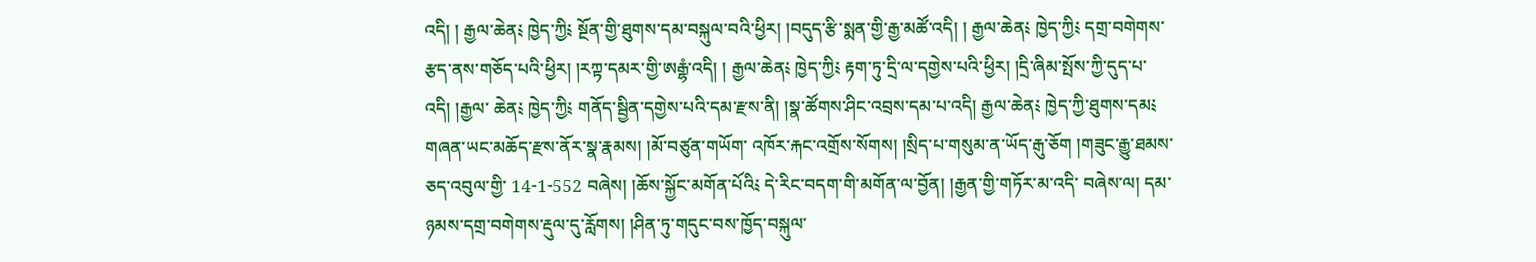འདི། ། རྒྱལ་ཆེན༴ ཁྱེད་ཀྱི༴ སྔོན་གྱི་ཐུགས་དམ་བསྐུལ་བའི་ཕྱིར། །བདུད་རྩི་སྨན་གྱི་རྒྱ་མཚོ་འདི། ། རྒྱལ་ཆེན༴ ཁྱེད་ཀྱི༴ དགྲ་བགེགས་རྩད་ནས་གཅོད་པའི་ཕྱིར། །རཀྟ་དམར་གྱི་ཨརྒྷཾ་འདི། ། རྒྱལ་ཆེན༴ ཁྱེད་ཀྱི༴ རྟག་ཏུ་དྲི་ལ་དགྱེས་པའི་ཕྱིར། །དྲི་ཞིམ་སྤོས་ཀྱི་དུད་པ་འདི། །རྒྱལ་ ཆེན༴ ཁྱེད་ཀྱི༴ གནོད་སྦྱིན་དགྱེས་པའི་དམ་རྫས་ནི། །སྣ་ཚོགས་ཤིང་འབྲས་དམ་པ་འདི། རྒྱལ་ཆེན༴ ཁྱེད་ཀྱི་ཐུགས་དམ༴ གཞན་ཡང་མཆོད་རྫས་ནོར་སྣ་རྣམས། །མོ་བཙུན་གཡོག་ འཁོར་རྐང་འགྲོས་སོགས། །སྲིད་པ་གསུམ་ན་ཡོད་རྒུ་ཅོག །གཟུང་རྒྱུ་ཐམས་ཅད་འབུལ་གྱི་ 14-1-552 བཞེས། །ཆོས་སྐྱོང་མགོན་པོའི༴ དེ་རིང་བདག་གི་མགོན་ལ་བྱོན། །རྒྱན་གྱི་གཏོར་མ་འདི་ བཞེས་ལ། དམ་ཉམས་དགྲ་བགེགས་རྡུལ་དུ་རློགས། །ཤིན་ཏུ་གདུང་བས་ཁྱོད་བསྐུལ་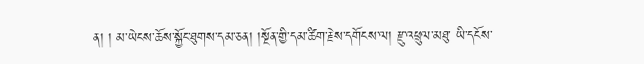ན། ། མ་ཡེངས་ཆོས་སྐྱོང་ཐུགས་དམ་ཅན། །སྔོན་གྱི་དམ་ཚིག་རྗེས་དགོངས་ལ། རྫུ་འཕྲུལ་མཐུ་ ཡི་དངོས་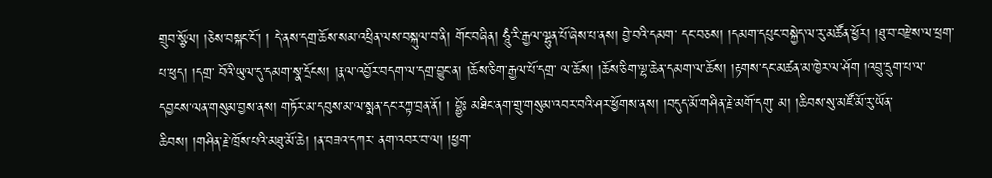གྲུབ་སྩོལ། །ཅེས་བསྐང་ངོ་། ། དེ་ནས་དགྲ་ཆོས་སམ་འཕྲིན་ལས་བསྐུལ་བ་ནི། གོང་བཞིན། ཧཱུཾ་རི་རྒྱལ་ལྷུན་པོ་ཞེས་པ་ནས། བྱེ་བའི་དམག་ དང་བཅས། །དམག་དཔུང་བསྐྱེད་ལ་རུ་མཚོན་ཕྱོར། །ཐུ་བ་བརྫེས་ལ་ཕྲག་པ་ཕུད། །དགྲ་ བོའི་ཡུལ་དུ་དམག་སྣ་དྲོངས། །རྣལ་འབྱོར་བདག་ལ་དགྲ་བྱུང་ན། །ཆོས་ཅིག་རྒྱལ་པོ་དགྲ་ ལ་ཆོས། །ཆོས་ཅིག་ལྷ་ཆེན་དམག་ལ་ཆོས། །རྟགས་དང་མཚན་མ་ཁྱེར་ལ་ཤོག །འབྲུ་དྲུག་པ་ལ་ དབྱངས་ལན་གསུམ་བྱས་ནས། གཏོར་མ་དབུས་མ་ལ་སྨན་དང་རཀྟ་བྲན་ནོ། ། བྷྱོཿ མཐིང་ནག་གྲུ་གསུམ་འབར་བའི་ཤར་ཕྱོགས་ནས། །བདུད་མོ་གཤིན་རྗེ་མགོ་དགུ་ མ། །ཆིབས་སུ་མཛོ་མོ་རུ་ཡོན་ཆིབས། །གཤིན་རྗེ་ཁྲོས་པའི་མཐུ་མོ་ཆེ། །ན་བཟའ་དཀར་ ནག་འབར་བ་ལ། །ཕྱག་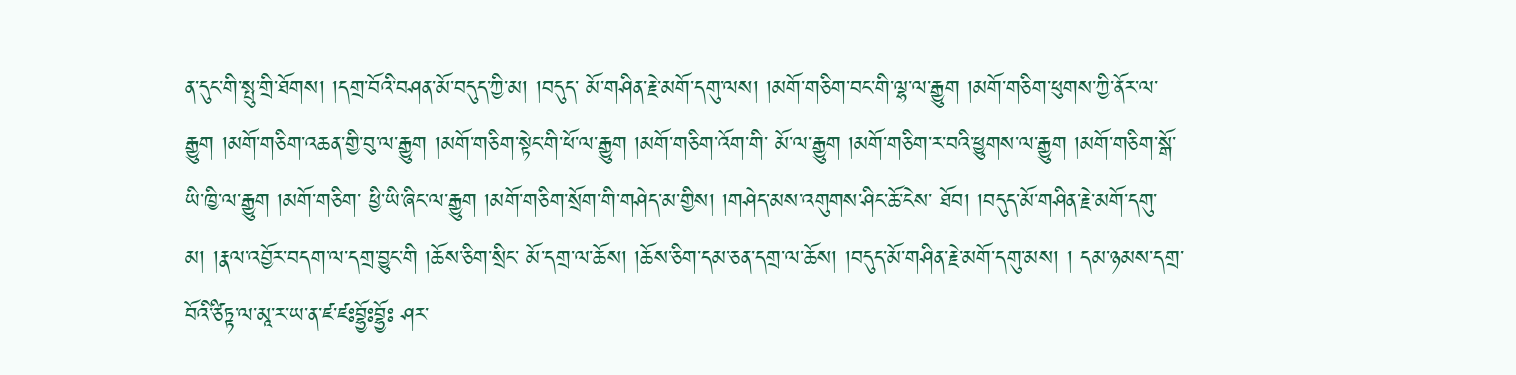ན་དུང་གི་སྤུ་གྲི་ཐོགས། །དགྲ་བོའི་བཤན་མོ་བདུད་ཀྱི་མ། །བདུད་ མོ་གཤིན་རྗེ་མགོ་དགུ་ལས། །མགོ་གཅིག་བང་གི་ལྷ་ལ་རྒྱུག །མགོ་གཅིག་ཕུགས་ཀྱི་ནོར་ལ་ རྒྱུག །མགོ་གཅིག་འཆན་གྱི་བུ་ལ་རྒྱུག །མགོ་གཅིག་སྟེང་གི་ཕོ་ལ་རྒྱུག །མགོ་གཅིག་འོག་གི་ མོ་ལ་རྒྱུག །མགོ་གཅིག་ར་བའི་ཕྱུགས་ལ་རྒྱུག །མགོ་གཅིག་སྒོ་ཡི་ཁྱི་ལ་རྒྱུག །མགོ་གཅིག་ ཕྱི་ཡི་ཞིང་ལ་རྒྱུག །མགོ་གཅིག་སྲོག་གི་གཤེད་མ་གྱིས། །གཤེད་མས་འགུགས་ཤིང་ཆོ་ངེས་ ཐོབ། །བདུད་མོ་གཤིན་རྗེ་མགོ་དགུ་མ། །རྣལ་འབྱོར་བདག་ལ་དགྲ་བྱུང་གི །ཆོས་ཅིག་སྲིང་ མོ་དགྲ་ལ་ཆོས། །ཆོས་ཅིག་དམ་ཅན་དགྲ་ལ་ཆོས། །བདུད་མོ་གཤིན་རྗེ་མགོ་དགུ་མས། ། དམ་ཉམས་དགྲ་བོའི་ཙིཏྟ་ལ་མཱ་ར་ཡ་ན་ཛ་ཛཿབྷྱོཿབྷྱོཿ ཤར་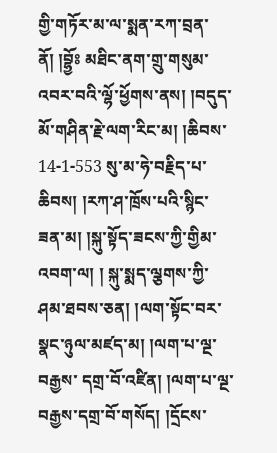གྱི་གཏོར་མ་ལ་སྨན་རཀ་བྲན་ནོ། །བྷྱོཿ མཐིང་ནག་གྲུ་གསུམ་འབར་བའི་ལྷོ་ཕྱོགས་ནས། །བདུད་མོ་གཤིན་རྗེ་ལག་རིང་མ། །ཆིབས་ 14-1-553 སུ་མ་ཧེ་བརྗིད་པ་ཆིབས། །རཀ་ཤ་ཁྲོས་པའི་སྙིང་ཟན་མ། །སྐུ་སྟོད་ཟངས་ཀྱི་གྱིམ་འབག་ལ། ། སྐུ་སྨད་ལྕགས་ཀྱི་ཤམ་ཐབས་ཅན། །ལག་སྟོང་བར་སྣང་ཉུལ་མཛད་མ། །ལག་པ་ལྔ་བརྒྱས་ དགྲ་བོ་འཛིན། །ལག་པ་ལྔ་བརྒྱས་དགྲ་བོ་གསོད། །དྲོངས་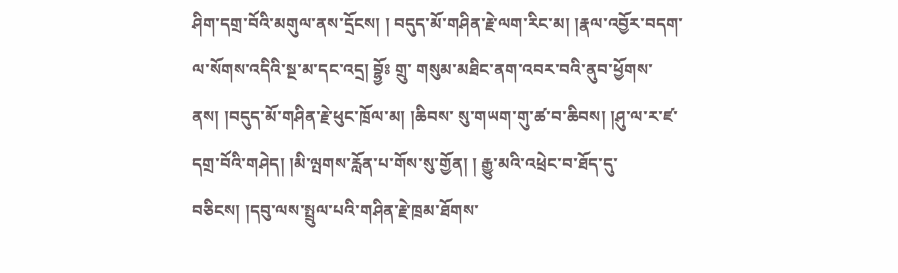ཤིག་དགྲ་བོའི་མགུལ་ནས་དྲོངས། ། བདུད་མོ་གཤིན་རྗེ་ལག་རིང་མ། །རྣལ་འབྱོར་བདག་ལ་སོགས་འདིའི་སྔ་མ་དང་འདྲ། བྷྱོཿ གྲུ་ གསུམ་མཐིང་ནག་འབར་བའི་ནུབ་ཕྱོགས་ནས། །བདུད་མོ་གཤིན་རྗེ་ཕུང་ཁྲོལ་མ། །ཆིབས་ སུ་གཡག་གུ་ཚ་བ་ཆིབས། །ཤུ་ལ་ར་ཛ་དགྲ་བོའི་གཤེད། །མི་ལྤགས་རློན་པ་གོས་སུ་གྱོན། ། རྒྱུ་མའི་འཕྲེང་བ་ཐོད་དུ་བཅིངས། །དབུ་ལས་སྤྲུལ་པའི་གཤིན་རྗེ་ཁྲམ་ཐོགས་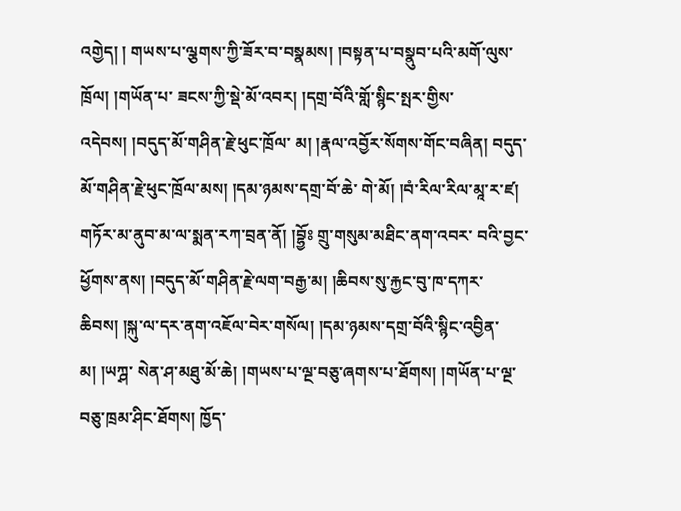འགྱེད། ། གཡས་པ་ལྕགས་ཀྱི་ཟོར་བ་བསྣམས། །བསྟན་པ་བསྣུབ་པའི་མགོ་ལུས་ཁྲོལ། །གཡོན་པ་ ཟངས་ཀྱི་སྡེ་མོ་འབར། །དགྲ་བོའི་གློ་སྙིང་སྤར་གྱིས་འདེབས། །བདུད་མོ་གཤིན་རྗེ་ཕུང་ཁྲོལ་ མ། །རྣལ་འབྱོར་སོགས་གོང་བཞིན། བདུད་མོ་གཤིན་རྗེ་ཕུང་ཁྲོལ་མས། །དམ་ཉམས་དགྲ་བོ་ཆེ་ གེ་མོ། །བཾ་རིལ་རིལ་མཱ་ར་ཛ། གཏོར་མ་ནུབ་མ་ལ་སྨན་རཀ་བྲན་ནོ། །བྷྱོཿ གྲུ་གསུམ་མཐིང་ནག་འབར་ བའི་བྱང་ཕྱོགས་ནས། །བདུད་མོ་གཤིན་རྗེ་ལག་བརྒྱ་མ། །ཆིབས་སུ་རྐྱང་བུ་ཁ་དཀར་ ཆིབས། །སྐུ་ལ་དར་ནག་འཇོལ་བེར་གསོལ། །དམ་ཉམས་དགྲ་བོའི་སྙིང་འབྱིན་མ། །ཡཀྴ་ སེན་ཤ་མཐུ་མོ་ཆེ། །གཡས་པ་ལྔ་བཅུ་ཞགས་པ་ཐོགས། །གཡོན་པ་ལྔ་བཅུ་ཁྲམ་ཤིང་ཐོགས། ཁྱོད་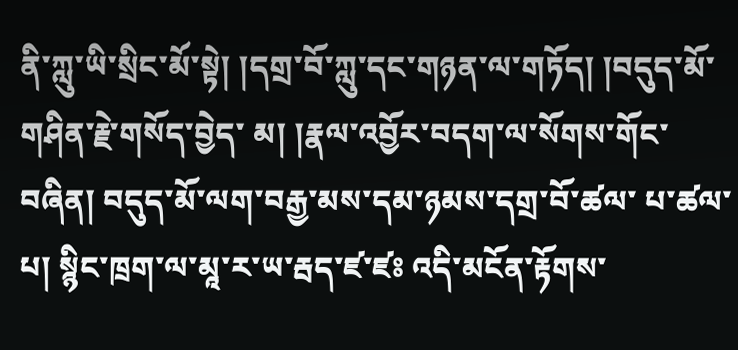ནི་ཀླུ་ཡི་སྲིང་མོ་སྟེ། །དགྲ་བོ་ཀླུ་དང་གཉན་ལ་གཏོད། །བདུད་མོ་གཤིན་རྗེ་གསོད་བྱེད་ མ། །རྣལ་འབྱོར་བདག་ལ་སོགས་གོང་བཞིན། བདུད་མོ་ལག་བརྒྱ་མས་དམ་ཉམས་དགྲ་བོ་ཚལ་ པ་ཚལ་པ། སྙིང་ཁྲག་ལ་མཱ་ར་ཡ་རྦད་ཛ་ཛཿ འདི་མངོན་རྟོགས་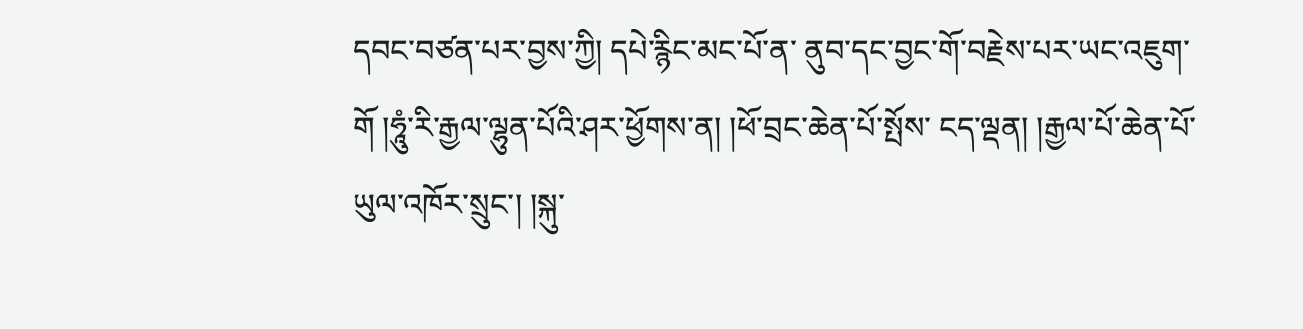དབང་བཙན་པར་བྱས་ཀྱི། དཔེ་རྙིང་མང་པོ་ན་ ནུབ་དང་བྱང་གོ་བརྗེས་པར་ཡང་འཇུག་གོ །ཧཱུཾ་རི་རྒྱལ་ལྷུན་པོའི་ཤར་ཕྱོགས་ན། །ཕོ་བྲང་ཆེན་པོ་སྤོས་ ངད་ལྡན། །རྒྱལ་པོ་ཆེན་པོ་ཡུལ་འཁོར་སྲུང་། །སྐུ་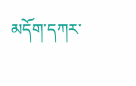མདོག་དཀར་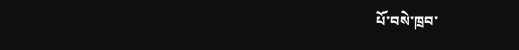པོ་བསེ་ཁྲབ་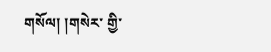གསོལ། །གསེར་ གྱི་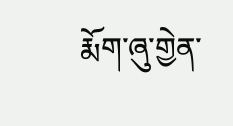རྨོག་ཞུ་གྱེན་